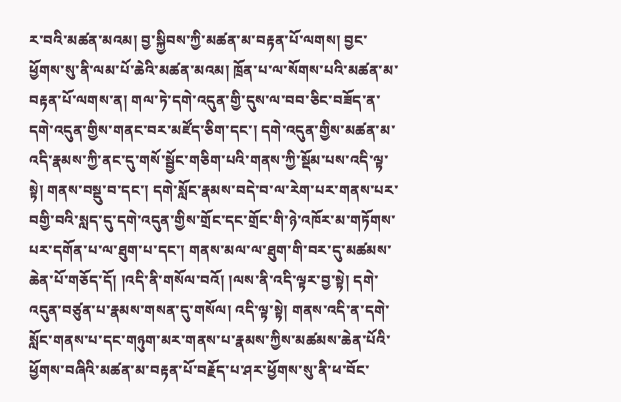ར་བའི་མཚན་མའམ། བྱ་སྐྱིབས་ཀྱི་མཚན་མ་བརྟན་པོ་ལགས། བྱང་ཕྱོགས་སུ་ནི་ལམ་པོ་ཆེའི་མཚན་མའམ། ཁྲོན་པ་ལ་སོགས་པའི་མཚན་མ་བརྟན་པོ་ལགས་ན། གལ་ཏེ་དགེ་འདུན་གྱི་དུས་ལ་བབ་ཅིང་བཟོད་ན་དགེ་འདུན་གྱིས་གནང་བར་མཛོད་ཅིག་དང་། དགེ་འདུན་གྱིས་མཚན་མ་འདི་རྣམས་ཀྱི་ནང་དུ་གསོ་སྦྱོང་གཅིག་པའི་གནས་ཀྱི་སྡོམ་པས་འདི་ལྟ་སྟེ། གནས་བསྡུ་བ་དང་། དགེ་སློང་རྣམས་བདེ་བ་ལ་རེག་པར་གནས་པར་བགྱི་བའི་སླད་དུ་དགེ་འདུན་གྱིས་གྲོང་དང་གྲོང་གི་ཉེ་འཁོར་མ་གཏོགས་པར་དགོན་པ་ལ་ཐུག་པ་དང་། གནས་མལ་ལ་ཐུག་གི་བར་དུ་མཚམས་ཆེན་པོ་གཅོད་དོ། །འདི་ནི་གསོལ་བའོ། །ལས་ནི་འདི་ལྟར་བྱ་སྟེ། དགེ་འདུན་བཙུན་པ་རྣམས་གསན་དུ་གསོལ། འདི་ལྟ་སྟེ། གནས་འདི་ན་དགེ་སློང་གནས་པ་དང་གཉུག་མར་གནས་པ་རྣམས་ཀྱིས་མཚམས་ཆེན་པོའི་ཕྱོགས་བཞིའི་མཚན་མ་བརྟན་པོ་བརྗོད་པ་ཤར་ཕྱོགས་སུ་ནི་ཕ་བོང་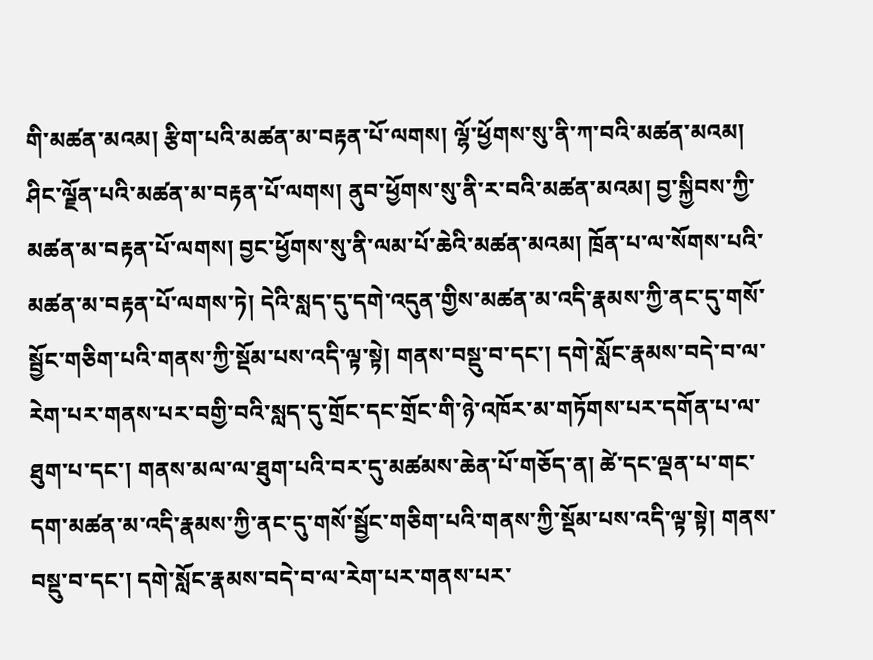གི་མཚན་མའམ། རྩིག་པའི་མཚན་མ་བརྟན་པོ་ལགས། ལྷོ་ཕྱོགས་སུ་ནི་ཀ་བའི་མཚན་མའམ། ཤིང་ལྗོན་པའི་མཚན་མ་བརྟན་པོ་ལགས། ནུབ་ཕྱོགས་སུ་ནི་ར་བའི་མཚན་མའམ། བྱ་སྐྱིབས་ཀྱི་མཚན་མ་བརྟན་པོ་ལགས། བྱང་ཕྱོགས་སུ་ནི་ལམ་པོ་ཆེའི་མཚན་མའམ། ཁྲོན་པ་ལ་སོགས་པའི་མཚན་མ་བརྟན་པོ་ལགས་ཏེ། དེའི་སླད་དུ་དགེ་འདུན་གྱིས་མཚན་མ་འདི་རྣམས་ཀྱི་ནང་དུ་གསོ་སྦྱོང་གཅིག་པའི་གནས་ཀྱི་སྡོམ་པས་འདི་ལྟ་སྟེ། གནས་བསྡུ་བ་དང་། དགེ་སློང་རྣམས་བདེ་བ་ལ་རེག་པར་གནས་པར་བགྱི་བའི་སླད་དུ་གྲོང་དང་གྲོང་གི་ཉེ་འཁོར་མ་གཏོགས་པར་དགོན་པ་ལ་ཐུག་པ་དང་། གནས་མལ་ལ་ཐུག་པའི་བར་དུ་མཚམས་ཆེན་པོ་གཅོད་ན། ཚེ་དང་ལྡན་པ་གང་དག་མཚན་མ་འདི་རྣམས་ཀྱི་ནང་དུ་གསོ་སྦྱོང་གཅིག་པའི་གནས་ཀྱི་སྡོམ་པས་འདི་ལྟ་སྟེ། གནས་བསྡུ་བ་དང་། དགེ་སློང་རྣམས་བདེ་བ་ལ་རེག་པར་གནས་པར་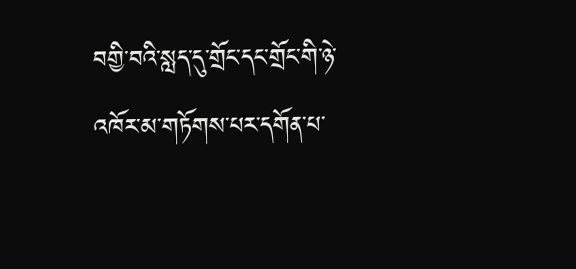བགྱི་བའི་སླད་དུ་གྲོང་དང་གྲོང་གི་ཉེ་འཁོར་མ་གཏོགས་པར་དགོན་པ་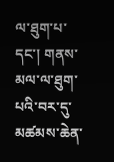ལ་ཐུག་པ་དང་། གནས་མལ་ལ་ཐུག་པའི་བར་དུ་མཚམས་ཆེན་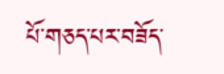པོ་གཅད་པར་བཟོད་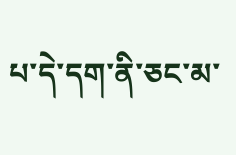པ་དེ་དག་ནི་ཅང་མ་